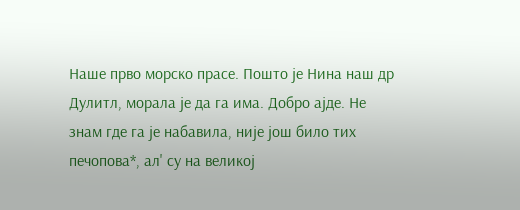Наше прво морско прасе. Пошто је Нина наш др Дулитл, морала је да га има. Добро ајде. Не знам где га је набавила, није још било тих печопова*, ал' су на великој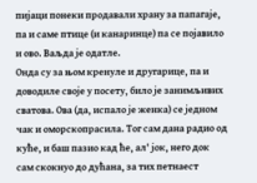пијаци понеки продавали храну за папагаје, па и саме птице (и канаринце) па се појавило и ово. Ваљда је одатле.
Онда су за њом кренуле и другарице, па и доводиле своје у посету, било је занимљивих сватова. Ова (да, испало је женка) се једном чак и оморскопрасила. Тог сам дана радио од куће, и баш пазио кад ће, ал' јок, него док сам скокнуо до дућана, за тих петнаест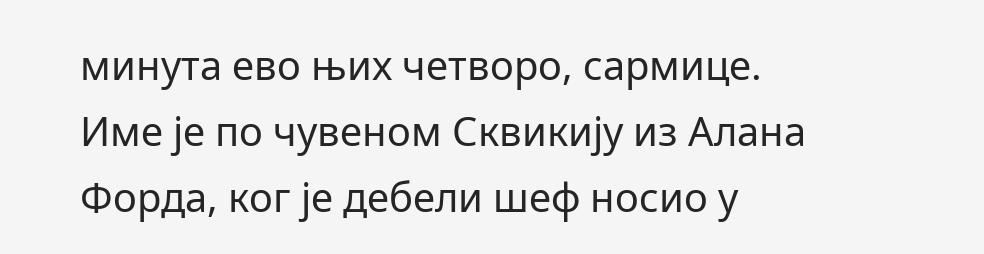минута ево њих четворо, сармице.
Име је по чувеном Сквикију из Алана Форда, ког је дебели шеф носио у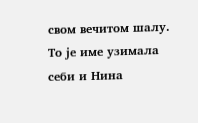свом вечитом шалу. То је име узимала себи и Нина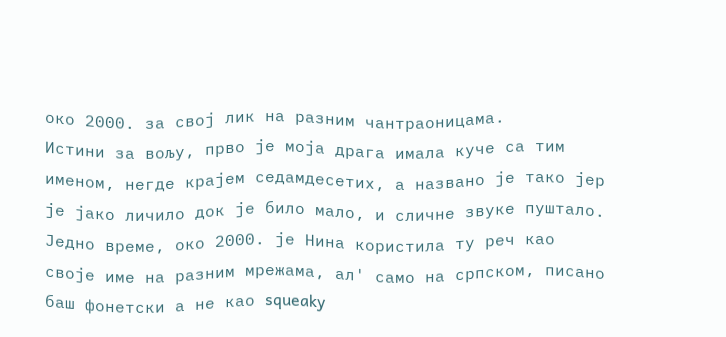око 2000. за свој лик на разним чантраоницама.
Истини за вољу, прво је моја драга имала куче са тим именом, негде крајем седамдесетих, а названо је тако јер је јако личило док је било мало, и сличне звуке пуштало.
Једно време, око 2000. је Нина користила ту реч као своје име на разним мрежама, ал' само на српском, писано баш фонетски а не као squeaky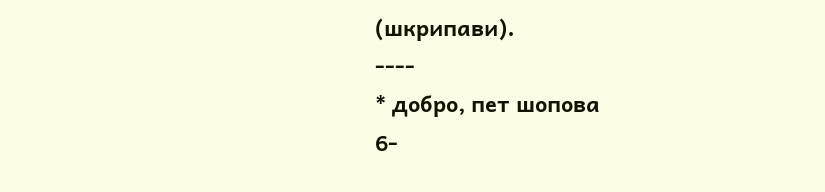(шкрипави).
----
* добро, пет шопова
6-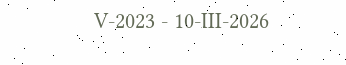V-2023 - 10-III-2026